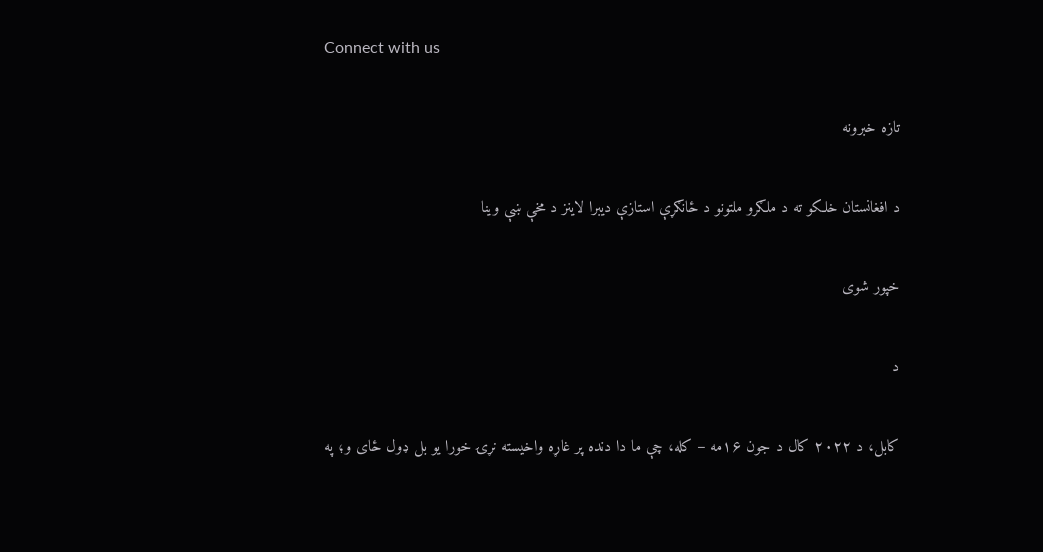Connect with us

تازه خبرونه

د افغانستان خلکو ته د ملګرو ملتونو د ځانګړې استازې دیبرا لاینز د مخې ښې وینا

خپور شوی

د

کابل، د ۲۰۲۲ کال د جون ۱۶مه – کله، چې ما دا دنده پر غاړه واخیسته نړۍ خورا یو بل ډول ځای و؛ په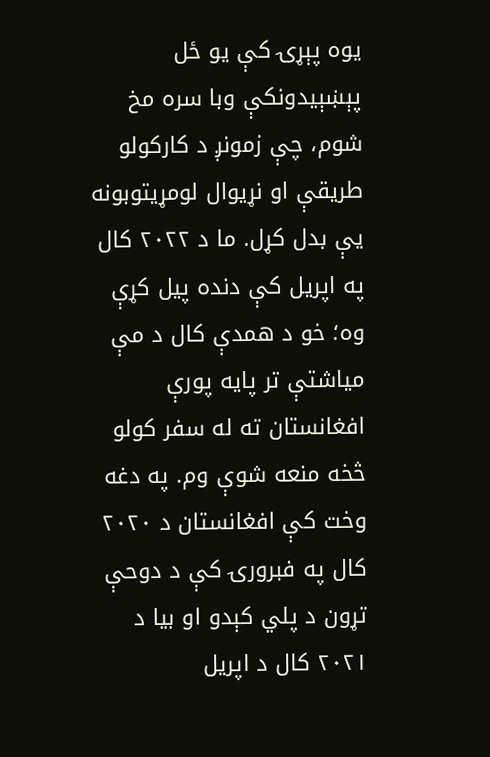یوه پېړۍ کې یو ځل پېښېیدونکې وبا سره مخ شوم، چې زمونږ د کارکولو طریقې او نړیوال لومړیتوبونه یې بدل کړل. ما د ۲۰۲۲ کال په اپریل کې دنده پیل کړې وه؛ خو د همدې کال د مې میاشتې تر پایه پورې افغانستان ته له سفر کولو څخه منعه شوې وم. په دغه وخت کې افغانستان د ۲۰۲۰ کال په فبرورۍ کې د دوحې تړون د پلي کېدو او بیا د ۲۰۲۱ کال د اپریل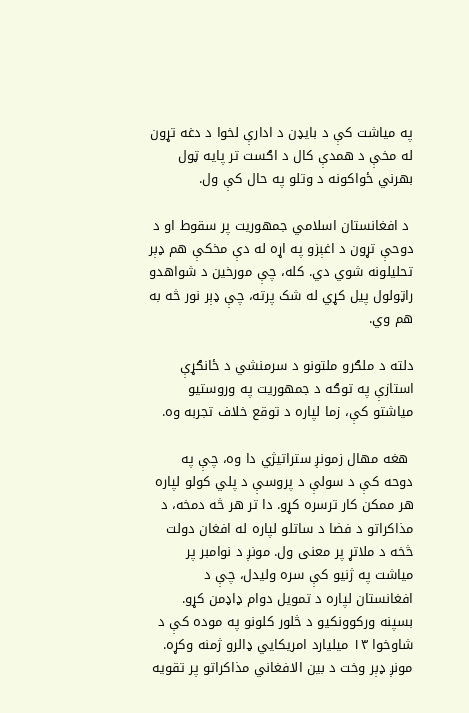په میاشت کې د بایډن د ادارې لخوا د دغه تړون له مخې د همدې کال د اګست تر پایه ټول بهرني ځواکونه د وتلو په حال کې ول.

 د افغانستان اسلامي جمهوریت پر سقوط او د دوحې تړون د اغېزو په اړه له دې مخکې هم ډېر تحلیلونه شوي دي. کله، چې مورخین د شواهدو راټولول پیل کړي له شک پرته، چې ډېر نور څه به هم وي.

دلته د ملګرو ملتونو د سرمنشي د ځانګړې استازې په توګه د جمهوریت په وروستیو میاشتو کې، زما لپاره د توقع خلاف تجربه وه.

 هغه مهال زمونږ ستراتیژي دا وه، چې په دوحه کې د سولې د پروسې د پلي کولو لپاره هر ممکن کار ترسره کړو. دا تر هر څه دمخه، د مذاکراتو د فضا د ساتلو لپاره له افغان دولت څخه د ملاتړ پر معنی ول. مونږ د نوامبر پر میاشت په ژنیو کې سره ولیدل، چې د افغانستان لپاره د تمویل دوام ډاډمن کړو. بسپنه ورکوونکیو د څلور کلونو په موده کې د شاوخوا ۱۳ میلیارد امریکایي ډالرو ژمنه وکړه. مونږ ډېر وخت د بین الافغاني مذاکراتو پر تقویه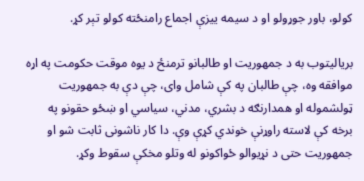کولو، باور جوړولو او د سیمه ییزې اجماع رامنځته کولو تېر کړ.

بریالیتوب به د جمهوريت او طالبانو ترمنځ د یوه موقت حکومت په اړه موافقه وه، چې طالبان په کې شامل وای، چې دې به جمهوريت ټولشموله او همدارنګه د بشري، مدني، سیاسي او ښځو حقونو په برخه کې لاسته راوړنې خوندي کړې وې. دا کار ناشونی ثابت شو او جمهوریت حتی د نړیوالو ځواکونو له وتلو مخکې سقوط وکړ.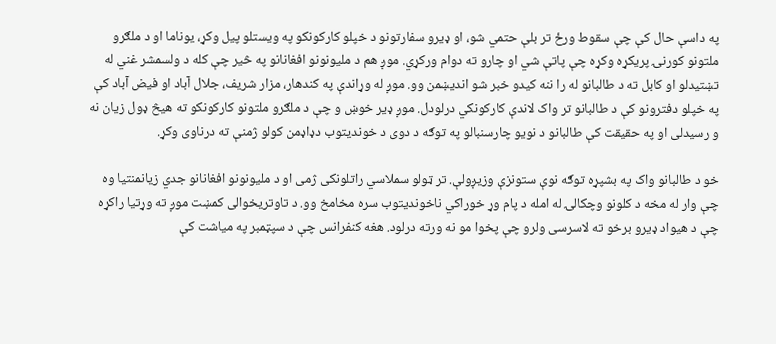په داسې حال کې چې سقوط ورځ تر بلې حتمي شو، او ډیرو سفارتونو د خپلو کارکونکو په ویستلو پیل وکړ، یوناما او د ملګرو ملتونو کورنۍ پریکړه وکړه چې پاتې شي او چارو ته دوام ورکړي. موږ هم د ملیونونو افغانانو په څیر چې کله د ولسمشر غني له تښتیدلو او کابل ته د طالبانو له را ننه کیدو خبر شو اندیښمن وو. موږ له وړاندې په کندهار، مزار شریف، جلال آباد او فیض آباد کې په خپلو دفترونو کې د طالبانو تر واک لاندې کارکونکي درلودل. موږ ډیر خوښ و چې د ملګرو ملتونو کارکونکو ته هیڅ ډول زیان نه و رسیدلی او په حقیقت کې طالبانو د نويو چارسنبالو په توګه د دوی د خوندیتوب دډاډمن کولو ژمنې ته درناوی وکړ.

خو د طالبانو واک په بشپړه توګه نوې ستونزې وزیږولې. تر ټولو سملاسي راتلونکی ژمی او د ملیونونو افغانانو جدي زیانمنتیا وه چې وار له مخه د کلونو وچکالۍ له امله د پام وړ خوراکي ناخوندیتوب سره مخامخ وو. د تاوتریخوالی کمښت موږ ته وړتیا راکړه چې د هیواد ډیرو برخو ته لاسرسی ولرو چې پخوا مو نه ورته درلود. هغه کنفرانس چې د سپټمبر په میاشت کې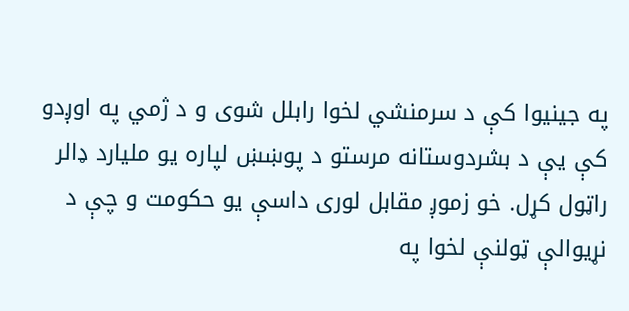په جینیوا کې د سرمنشي لخوا رابلل شوی و د ژمي په اوږدو کې یې د بشردوستانه مرستو د پوښښ لپاره یو ملیارد ډالر راټول کړل. خو زموږ مقابل لوری داسې یو حکومت و چې د نړیوالې ټولنې لخوا په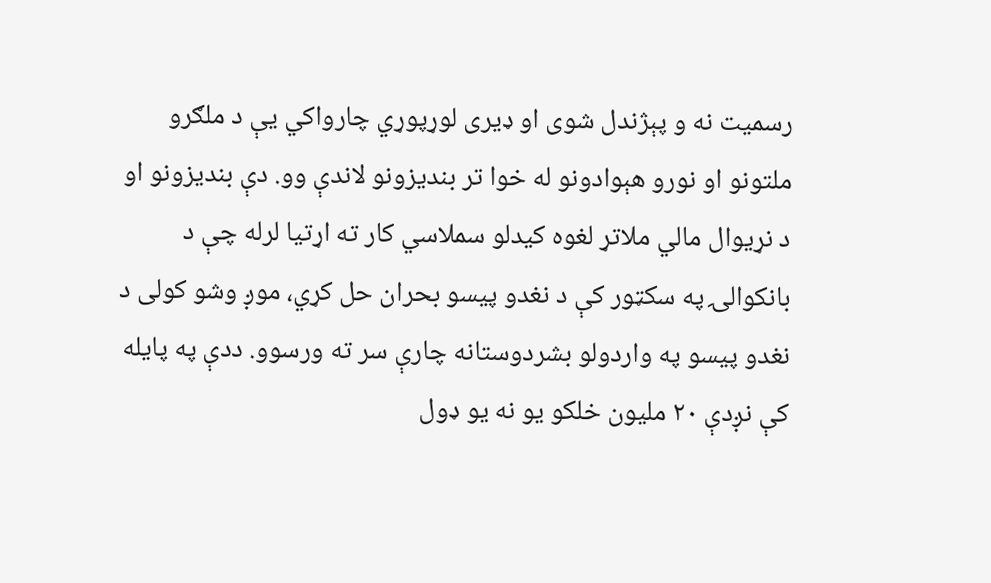رسمیت نه و پېژندل شوی او ډیری لوړپوړي چارواکي یې د ملګرو ملتونو او نورو هېوادونو له خوا تر بندیزونو لاندې وو. دې بندیزونو او د نړیوال مالي ملاتړ لغوه کیدلو سملاسي کار ته اړتیا لرله چې د بانکوالۍ په سکټور کې د نغدو پیسو بحران حل کړي، موږ وشو کولی د نغدو پیسو په واردولو بشردوستانه چارې سر ته ورسوو. ددې په پایله کې نږدې ۲۰ ملیون خلکو یو نه یو ډول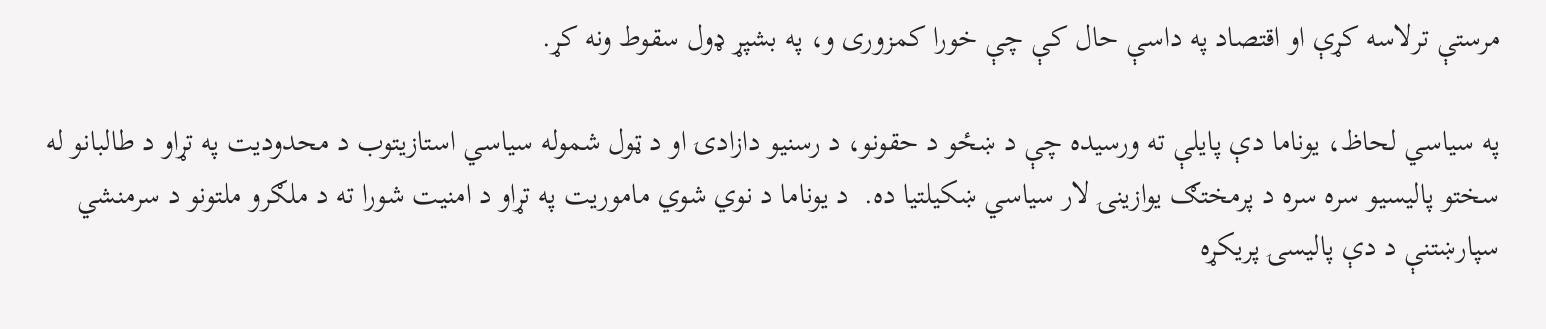مرستې ترلاسه کړې او اقتصاد په داسې حال کې چې خورا کمزوری و، په بشپړ ډول سقوط ونه کړ.

په سیاسي لحاظ، یوناما دې پایلې ته ورسیده چې د ښځو د حقونو، د رسنیو دازادۍ او د ټول شموله سیاسي استازیتوب د محدودیت په تړاو د طالبانو له سختو پالیسیو سره سره د پرمختګ یوازینۍ لار سیاسي ښکیلتیا ده.  د یوناما د نوي شوي ماموریت په تړاو د امنیت شورا ته د ملګرو ملتونو د سرمنشي سپارښتنې د دې پالیسۍ پریکړه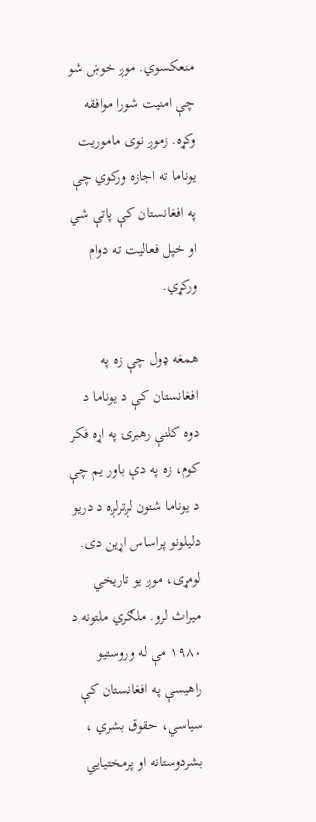منعکسوي. موږ خوښ شو چې امنیت شورا موافقه وکړه. زموږ نوی ماموریت یوناما ته اجازه ورکوي چې په افغانستان کې پاتې شي او خپل فعالیت ته دوام ورکړي.

همغه ډول چې زه په افغانستان کې د یوناما د دوه کلنې رهبرۍ په اړه فکر کوم، زه په دې باور یم چې د یوناما شتون لږترلږه د دریو دلیلونو پراساس اړین دی. لومړی، موږ یو تاریخي میراث لرو. ملګري ملتونه د ۱۹۸۰ مې له وروستیو راهیسې په افغانستان کې سیاسي، حقوق بشري ، بشردوستانه او پرمختیايي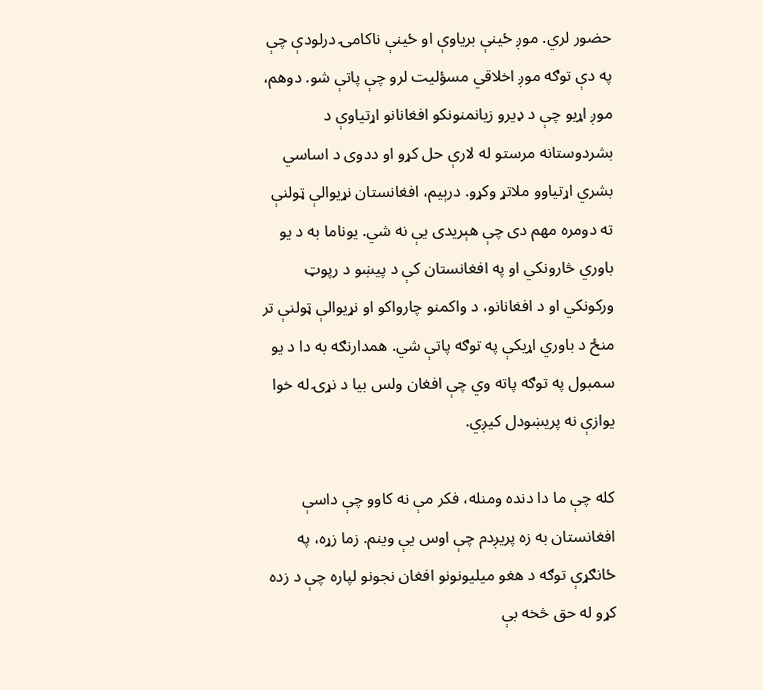حضور لري. موږ ځینې بریاوې او ځینې ناکامۍ درلودې چې په دې توګه موږ اخلاقي مسؤلیت لرو چې پاتې شو. دوهم، موږ اړیو چې د ډیرو زیانمنونکو افغانانو اړتیاوې د بشردوستانه مرستو له لارې حل کړو او ددوی د اساسي بشري اړتیاوو ملاتړ وکړو. درېیم، افغانستان نړیوالې ټولنې ته دومره مهم دی چې هېریدی یې نه شي. یوناما به د یو باوري څارونکي او په افغانستان کې د پیښو د رپوټ ورکونکي او د افغانانو، د واکمنو چارواکو او نړیوالې ټولنې تر منځ د باوري اړیکې په توګه پاتې شي. همدارنګه به دا د یو سمبول په توګه پاته وي چې افغان ولس بیا د نړۍ له خوا یوازې نه پریښودل کیږي.

کله چې ما دا دنده ومنله، فکر مې نه کاوو چې داسې افغانستان به زه پریږدم چې اوس یې وینم. زما زړه، په ځانګړې توګه د هغو میلیونونو افغان نجونو لپاره چې د زده کړو له حق څخه بې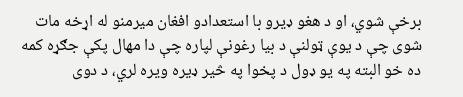برخې شوي، او د هغو ډیرو با استعدادو افغان میرمنو له اړخه مات شوی چې د یوې ټولنې د بیا رغونې لپاره چې دا مهال پکې جګړه کمه ده خو البته په یو ډول د پخوا په څیر ډیره ویره لري، د دوی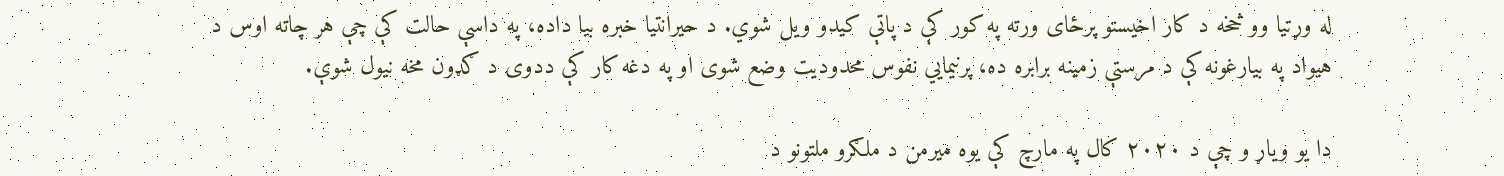له وړتیا وو څخه د کار اخیستو پرځای ورته په کور کې د پاتې کیدو ویل شوي. د حیرانتیا خبره بیا داده، په داسې حالت کې چې هر چاته اوس د هیواد په بیارغونه کې د مرستې زمینه برابره ده، پرنیمایي نفوس محدودیت وضع شوی او په دغه کار کې ددوی د ګډون مخه نیول شوې.

دا یو ویاړ و چې د ۲۰۲۰ کال په مارچ کې یوه میرمن د ملګرو ملتونو د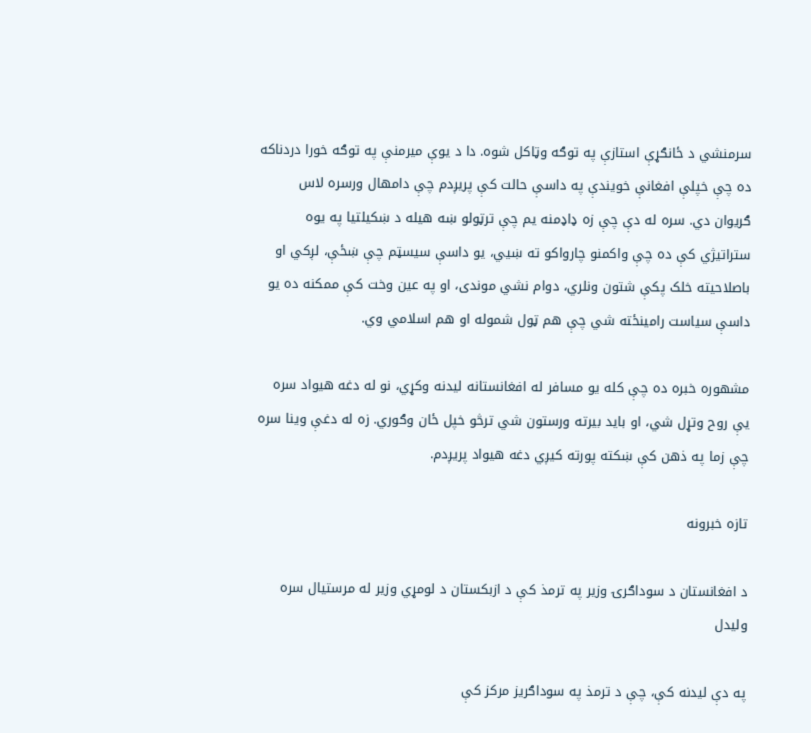سرمنشي د ځانګړې استازې په توګه وټاکل شوه. دا د یوې میرمنې په توګه خورا دردناکه ده چې خپلې افغانې خویندې په داسې حالت کې پریږدم چې دامهال ورسره لاس ګریوان دي. سره له دې چې زه ډاډمنه یم چې ترټولو ښه هیله د ښکیلتیا په یوه ستراتیژي کې ده چې واکمنو چارواکو ته ښیي، یو داسې سیسټم چې ښځې، لږکي او باصلاحیته خلک پکې شتون ونلري، دوام نشي موندی، او په عین وخت کې ممکنه ده یو داسې سیاست رامینځته شي چې هم ټول شموله او هم اسلامي وي.

مشهوره خبره ده چې کله یو مسافر له افغانستانه لیدنه وکړي، نو له دغه هیواد سره یې روح وتړل شي، او باید بیرته ورستون شي ترڅو خپل ځان وګوري. زه له دغې وینا سره چې زما په ذهن کې ښکته پورته کیږي دغه هیواد پریږدم.

تازه خبرونه

د افغانستان د سوداګرۍ وزیر په ترمذ کې د ازبکستان د لومړي وزیر له مرستیال سره ولیدل

په دې لیدنه کې، چې د ترمذ په سوداګریز مرکز کې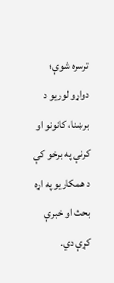ترسره شوې؛ دواړو لوریو د برښنا، کانونو او کرنې په برخو کې د همکاریو په اړه بحث او خبرې کړې دي.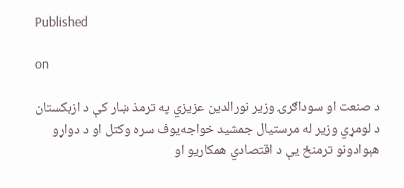Published

on

د صنعت او سوداګرۍ وزیر نورالدین عزیزي په ترمذ ښار کې د ازبکستان د لومړي وزیر له مرستیال جمشید خواجه‌یوف سره وکتل او د دواړو هېوادونو ترمنځ یې د اقتصادي همکاریو او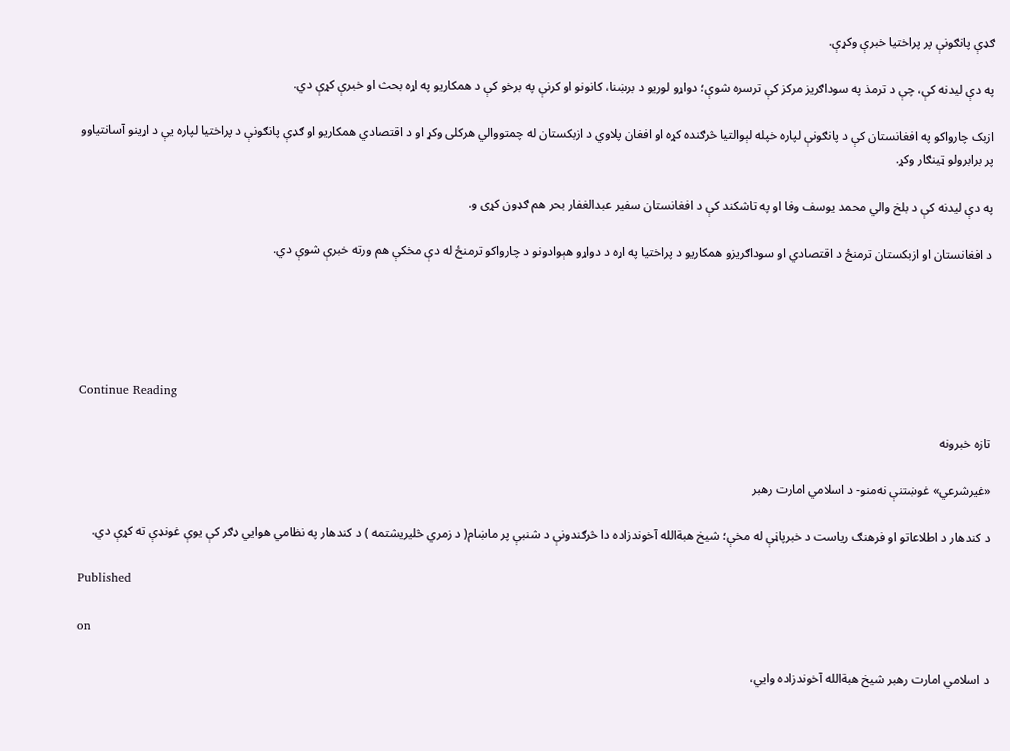ګډې پانګونې پر پراختیا خبرې وکړې.

په دې لیدنه کې، چې د ترمذ په سوداګریز مرکز کې ترسره شوې؛ دواړو لوریو د برښنا، کانونو او کرنې په برخو کې د همکاریو په اړه بحث او خبرې کړې دي.

ازبک چارواکو په افغانستان کې د پانګونې لپاره خپله لېوالتیا څرګنده کړه او افغان پلاوي د ازبکستان له چمتووالي هرکلی وکړ او د اقتصادي همکاریو او ګډې پانګونې د پراختیا لپاره یې د اړینو آسانتیاوو پر برابرولو ټینګار وکړ.

په دې لیدنه کې د بلخ والي محمد یوسف وفا او په تاشکند کې د افغانستان سفیر عبدالغفار بحر هم ګډون کړی و.

د افغانستان او ازبکستان ترمنځ د اقتصادي او سوداګریزو همکاریو د پراختیا په اړه د دواړو هېوادونو د چارواکو ترمنځ له دې مخکې هم ورته خبرې شوې دي.





Continue Reading

تازه خبرونه

«غیرشرعي» غوښتنې نه‌منو- د اسلامي امارت رهبر

د کندهار د اطلاعاتو او فرهنګ ریاست د خبرپاڼې له مخې؛ شیخ هبة‌الله آخوندزاده دا څرګندونې د شنبې پر ماښام( د زمري څلیریشتمه ) د کندهار په نظامي هوايي ډګر کې یوې غونډې ته کړې دي.

Published

on

د اسلامي امارت رهبر شیخ هبة‌الله آخوندزاده وايي،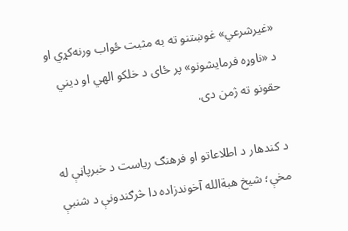«غیرشرعي» غوښتنو ته به مثبت ځواب ورنه‌کړي او د «ناوړه فرمایشونو» پر ځای د خلکو الهي او دیني حقونو ته ژمن دی.

د کندهار د اطلاعاتو او فرهنګ ریاست د خبرپاڼې له مخې؛ شیخ هبة‌الله آخوندزاده دا څرګندونې د شنبې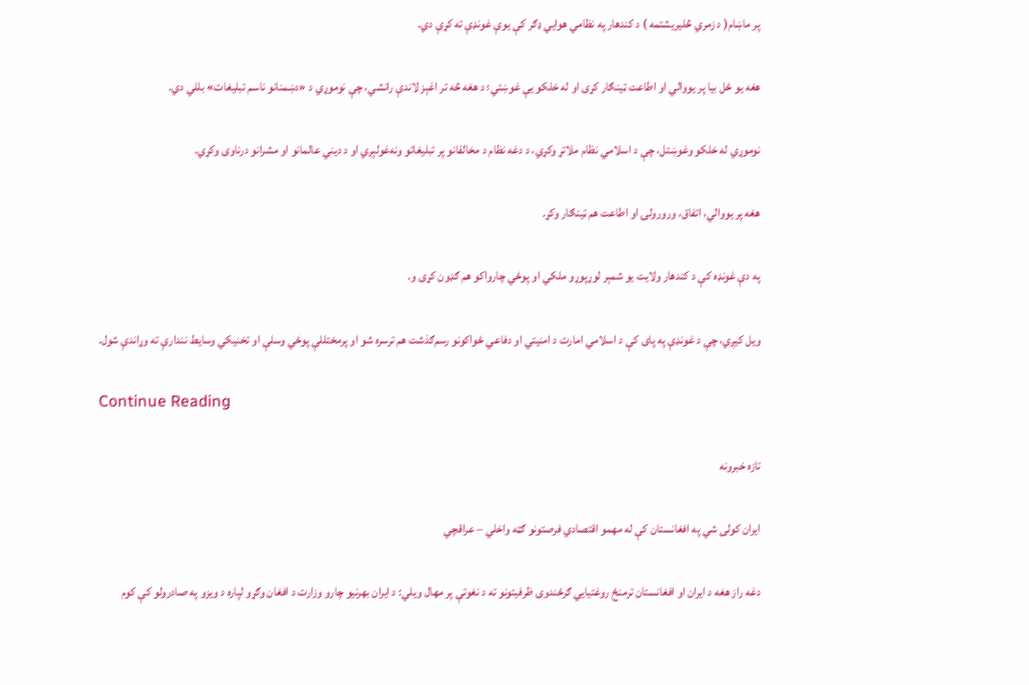پر ماښام( د زمري څلیریشتمه ) د کندهار په نظامي هوايي ډګر کې یوې غونډې ته کړې دي.

هغه یو ځل بیا پر یووالي او اطاعت ټینګار کړی او له خلکو یې غوښتي؛ د هغه څه تر اغېز لاندې رانشي، چې نوموړي د «دښمنانو ناسم تبلیغات» بللي دي.

نوموړي له خلکو وغوښتل، چې د اسلامي نظام ملاتړ وکړي، د دغه نظام د مخالفانو پر تبلیغاتو ونه‌غولېږي او د دیني عالمانو او مشرانو درناوی وکړي.

هغه پر یووالي، اتفاق، ورورولۍ او اطاعت هم ټینګار وکړ.

په دې غونډه کې د کندهار ولایت یو شمېر لوړپوړو ملکي او پوځي چارواکو هم ګډون کړی و.

ویل کیږي، چې د غونډې په پای کې د اسلامي امارت د امنیتي او دفاعي ځواکونو رسم‌ګذشت هم ترسره شو او پرمختللې پوځي وسلې او تخنیکي وسایط نندارې ته وړاندې شول.

Continue Reading

تازه خبرونه

ایران کولی شي په افغانستان کې له مهمو اقتصادي فرصتونو ګټه واخلي – عراقچي

دغه راز هغه د ایران او افغانستان ترمنځ روغتیايي ګرځندوی ظرفیتونو ته د نغوتې پر مهال ویلي: د ایران بهرنیو چارو وزارت د افغان وګړو لپاره د ویزو په صادرولو کې کوم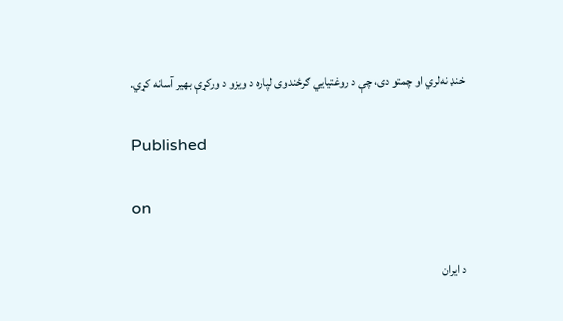خنډ نه‌لري او چمتو دی، چې د روغتیايي ګرځندوی لپاره د ویزو د ورکړې بهیر آسانه کړي.

Published

on

د ایران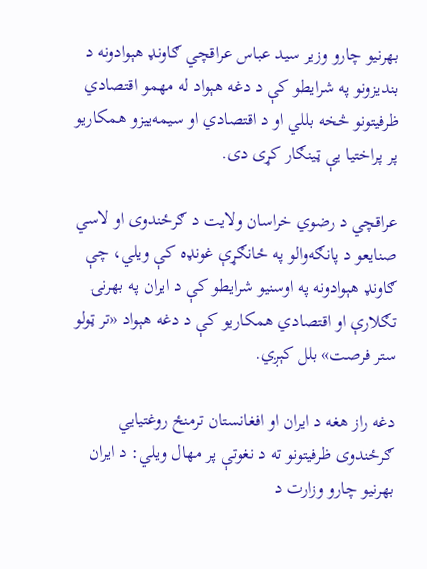بهرنیو چارو وزیر سید عباس عراقچي ګاونډ هېوادونه د بندیزونو په شرایطو کې د دغه هېواد له مهمو اقتصادي ظرفیتونو څخه بللي او د اقتصادي او سیمه‌ییزو همکاریو پر پراختیا یې ټینګار کړی دی.

عراقچي د رضوي خراسان ولایت د ګرځندوی او لاسي صنایعو د پانګه‌والو په ځانګړې غونډه کې ویلي، چې ګاونډ هېوادونه په اوسنیو شرایطو کې د ایران په بهرنۍ تګلارې او اقتصادي همکاریو کې د دغه هېواد «تر ټولو ستر فرصت» بلل کېږي.

دغه راز هغه د ایران او افغانستان ترمنځ روغتیايي ګرځندوی ظرفیتونو ته د نغوتې پر مهال ویلي: د ایران بهرنیو چارو وزارت د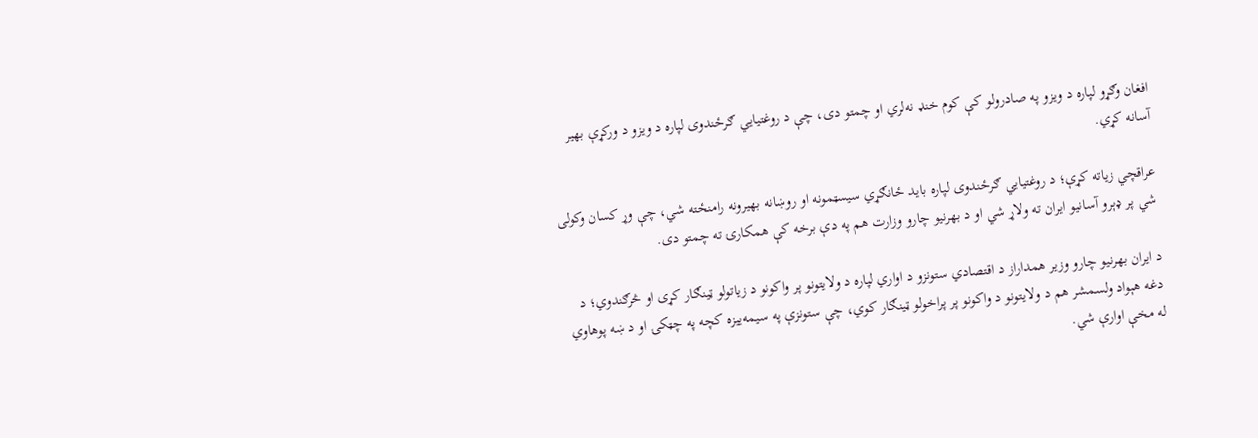افغان وګړو لپاره د ویزو په صادرولو کې کوم خنډ نه‌لري او چمتو دی، چې د روغتیايي ګرځندوی لپاره د ویزو د ورکړې بهیر آسانه کړي.

عراقچي زیاته کړې؛ د روغتیايي ګرځندوی لپاره باید ځانګړي سیسټمونه او روښانه بهیرونه رامنځته شي، چې وړ کسان وکولی شي پر ډېرو آسانیو ایران ته ولاړ شي او د بهرنیو چارو وزارت هم په دې برخه کې همکارۍ ته چمتو دی.

د ایران بهرنیو چارو وزیر همداراز د اقتصادي ستونزو د اواري لپاره د ولایتونو پر واکونو د زیاتولو ټینګار کړی او څرګندوي؛ د دغه هېواد ولسمشر هم د ولایتونو د واکونو پر پراخولو ټینګار کوي، چې ستونزې په سیمه‌ییزه کچه په چټکۍ او د ښه پوهاوي له مخې اوارې شي.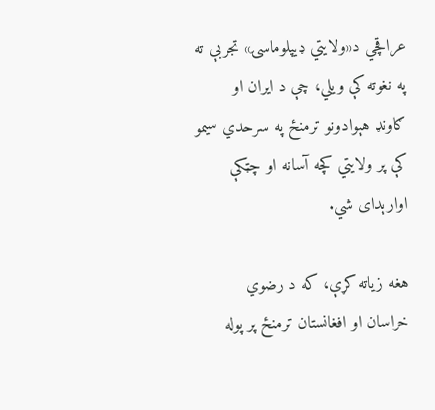عراقچي د«ولایتي ډیپلوماسۍ» تجربې ته په نغوته کې ویلي، چې د ایران او ګاونډ هېوادونو ترمنځ په سرحدي سیمو کې پر ولایتي کچه آسانه او چټکې اوارېدای شي.

هغه زیاته کړې، که د رضوي خراسان او افغانستان ترمنځ پر پوله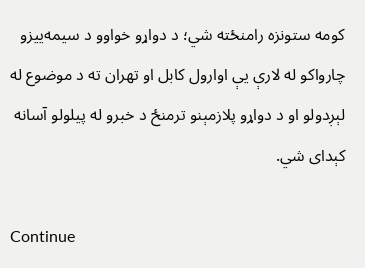کومه ستونزه رامنځته شي؛ د دواړو خواوو د سیمه‌ییزو چارواکو له لارې یې اوارول کابل او تهران ته د موضوع له لېږدولو او د دواړو پلازمېنو ترمنځ د خبرو له پیلولو آسانه کېدای شي.

Continue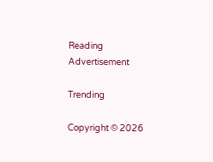Reading
Advertisement

Trending

Copyright © 2026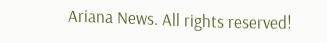Ariana News. All rights reserved!